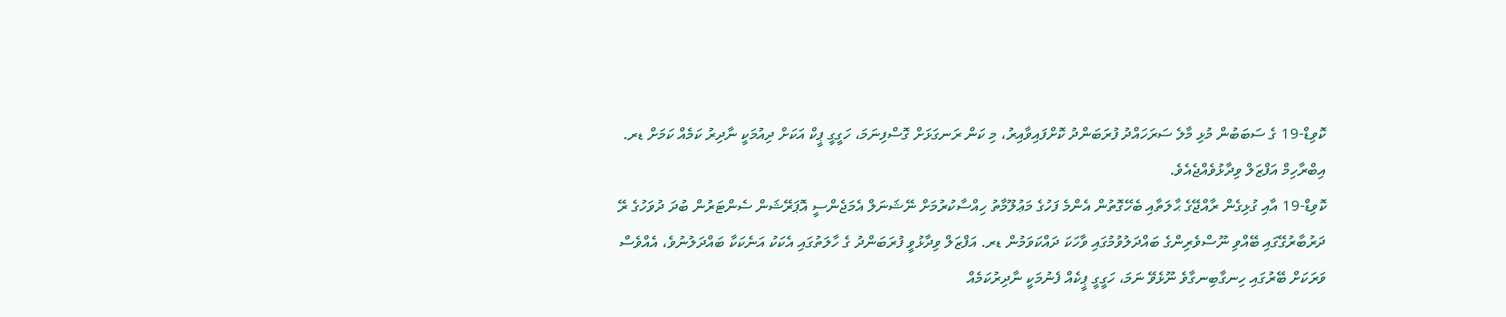ކޮވިޑް-19 ގެ ސަބަބުން މުޅި މާލެ ސަރަހައްދު ފުރަބަންދު ކޮށްފައިވާއިރު، މި ކަން ރަނގަޅަށް ގޮސްފިނަމަ، ހަގީގީ ޕީކް އަކަށް ދިއުމަކީ ނާދިރު ކަމެއް ކަމަށް ޑރ. އިބްރާހިމް އަފްޒަލް ވިދާޅުވެއްޖެއެވެ.
ކޮވިޑް-19 އާއި ގުޅިގެން ރާއްޖޭގެ ޙާލަތާއި ބެހޭގޮތުން އެންމެ ފަހުގެ މަޢުލޫމާތު ހިއްސާކުރުމަށް ނޭޝަނަލް އެމަޖެންސީ އޮޕަރޭޝަން ސެންޓަރުން ބުދަ ދުވަހުގެ ރޭ ދަރުބާރުގޭގައި ބޭއްވި ނޫސްވެރިންގެ ބައްދަލުވުމުގައި ވާހަކަ ދައްކަވަމުން ޑރ. އަފްޒަލް ވިދާޅުވީ ފުރަބަންދު ގެ ހާލަތުގައި އެކަކު އަނެކަކާ ބައްދަލުނުވެ، އެއްވެސް ވަރަކަށް ބޭރުގައި ހިނގާބިނގާވެ ނޫޅެވޭ ނަމަ، ހަގީގީ ޕީކެއް ފެނުމަކީ ނާދިރުކަމެއް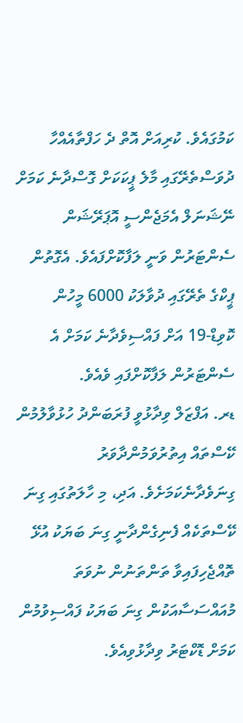ކަމުގައެވެ. ކުރިއަށް އޮތް ދެ ހަފްތާއެއްހާ ދުވަސްތެރޭގައި މާލެ ޕީކަކަށް ގޮސްދާނެ ކަމަށް ނޭޝަނަލް އެމަޖެންސީ އޮޕަރޭޝަން ސެންޓަރުން ވަނީ ލަފާކޮށްފައެވެ. އެގޮތުން ޕީކްގެ ތެރޭގައި ދުވާލަކު 6000 މީހުން ކޮވިޑް-19 އަށް ފައްސިވެދާނެ ކަމަށް އެ ސެންޓަރުން ލަފާކޮށްފައި ވެއެވެ.
ޑރ. އަފްޒަލް ވިދާޅުވީ ފުރަބަންދު ހުޅުވާލުމުން ކޭސްތައް އިތުރުވަމުންދާވަރު ގިނަވެދާނެކަމަށެވެ. އަދި، މި ހާލަތުގައި ގިނަ ކޭސްތަކެއް ފެނިގެންދާނީ ގިނަ ބަޔަކު އުޅޭ ތޮއްޖެހިފައިވާ ތަންތަނުން ނުވަތަ މުއައްސަސާއަކުން ގިނަ ބަޔަކު ފައްސިވުމުން ކަމަށް ޑޮކްޓަރު ވިދާޅުވިއެވެ.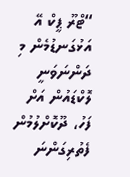“ޓްރޫ ޕީކް އޭ އަޅުގަނޑުމެން މި ދަންނަވަނީ ލޮކްޑައުން އަށް ފަހު، ދޫކޮށްލުމުން ފެތުރިގަންނަ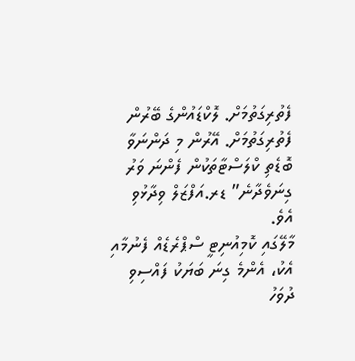ފެތުރިގަތުމަށް. ލޮކްޑައުންގެ ބޭރުން ފެތުރިގަތުމަށް. އޭރުން މި ދަންނަވާ ބޮޑެތި ކްލަސްޓާތަކުން ފެންނަ ވަރު ގިނަވެދާނެ” ޑރ.އަފްޒަލް ވިދާޅުވި އެވެ.
މާލޭގައި ކޮމިއުނިޓީ ސްޕްރެޑެއް ފެނުމާއި އެކު، އެންމެ ގިނަ ބަޔަކު ފައްސިވި ދުވަހު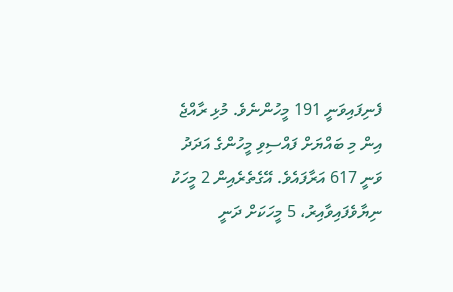ފެނިފައިވަނީ 191 މީހުންނެވެ. މުޅި ރާއްޖެ އިން މި ބައްޔަށް ފައްސިވި މީހުންގެ އަދަދު ވަނީ 617 އަރާފައެވެ. އޭގެތެރެއިން 2 މީހަކު ނިޔާވެފައިވާއިރު، 5 މީހަކަށް ދަނީ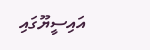އައިސީޔޫގައި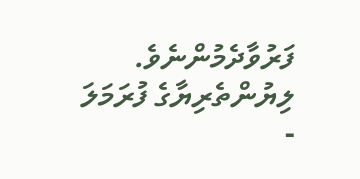ފަރުވާދެމުންނެވެ.
ލިޔުންތެރިޔާގެ ފުރަމަލަ
-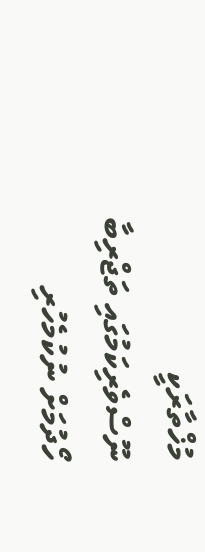މުޚްތާރަކީ ނޫސްވެރިކަމުގައި ތަޖްރިބާ ހޯދުމަށް ނުކުމެހުރި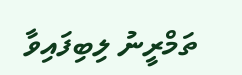ތަމްރީނު ލިބިފައިވާ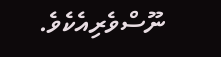ނޫސްވެރިއެކެވެ.